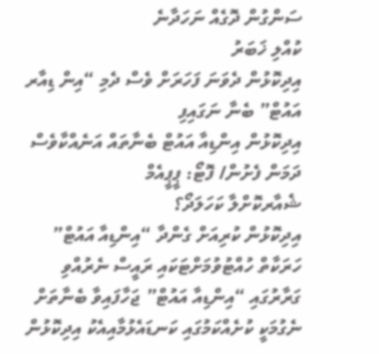ސަންގުން ދޮގެއް ނަހަދާނެ
ކުއްލި ޚަބަރު
އިދިކޮޅުން ދެވަނަ ފަހަރަށް ވެސް ދެމި “އިން ޑިއާރ އައުޓް” ބެނާ ނަގައިފި
އިދިކޮޅުން އިންޑިއާ އައުޓް ބެނާތައް އަނެއްކާވެސް ދަމަން ފެށުން/ ފޮޓޯ: ޕީޕީއެމް
ޝެއާރކޮށްލާ ކަހަލަދޯ؟
އިދިކޮޅުން ކުރިއަށް ގެންދާ “އިންޑިއާ އައުޓް” ހަރަކާތް ހުއްޓުވުމަށްޓަކައި ރައީސް ނެރުއްވި ގަރާރުގައި “އިންޑިއާ އައުޓް” ޖަހާފައިވާ ބެނާތަށް ނެގުމަކީ ކުށެއްކަމުގައި ކަނޑައެޅުމާއިއެކު އިދިކޮޅުން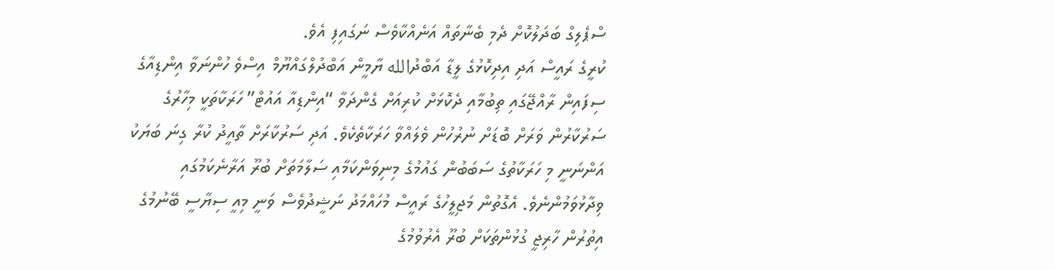ސްޕެލިގް ބަދަލުކޮށް ދެމި ބެނާތައް އަނެއްކާވެސް ނަގައިފި އެވެ.
ކުރީގެ ރައީސް އަދި އިދިކޮޅުގެ ލީޑާ އަބްދުالله ޔާމީން އަބްދުލްގައްޔޫމް އިސްވެ ހުންނަވާ އިންޑިއާގެ ސިފައިން ރާއްޖޭގައި ތިބުމާއި ދެކޮޅަށް ކުރިއަށް ގެންދަވާ “އިންޑިއާ އައުޓް” ހަރަކާތަކީ މިހާރުގެ ސަރުކާރުން ވަރަށް ބޮޑަށް ނުރުހުން ވެލައްވާ ހަރަކާތެކެވެ. އަދި ސަރުކާރަށް ތާއީދު ކުރާ ގިނަ ބަޔަކު އަންނަނީ މި ހަރަކާތުގެ ސަބަބުން ގައުމުގެ މިނިވަންކަމާއި ސަލާމަތަށް ބުރޫ އަރާނެކަމުގައި ވިދާޅުވަމުންނެވެ. އެގޮތުން މަޖިލީހުގެ ރައީސް މުހައްމަދު ނަޝީދުވެސް ވަނީ މިއީ ސިޔާސީ ބޭނުމުގެ އިތުރުން ހާރިޖީ ގުޅުންތަކަށް ބުރޫ އެރުވުމުގެ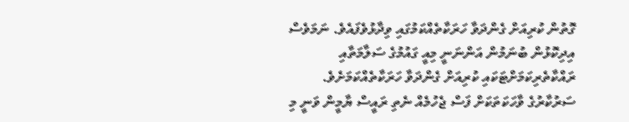ގޮތުން ކުރިއަށް ގެންދަވާ ހަރަކާތެއްކަމުގައި ވިދާޅުވެފައެވެ. ނަމަވެސް އިދިކޮޅުން ބުނަމުން އަންނަނީ މިއީ ގައުމުގެ ސަލާމަތާއި ރައްކާތެރިކަމަށްޓަކައި ކުރިއަށް ގެންދަވާ ހަރަކާތެއްކަމަށެވެ.
ސަރުކާރުގެ ވާހަކަތަކަށް ފަސް ޖެހުމެއް ނެތި ރައީސް ޔާމީން ވަނީ މި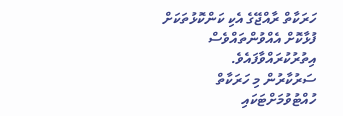ހަރަކާތް ރާއްޖޭގެ އެކި ކަންކޮޅުތަކަށް ފުޅާކޮށް އެއްވުންތައްވެސް އިތުރުކުރައްވާފައެވެ.
ސަރުކާރުން މި ހަރަކާތް ހުއްޓުވުމަށްޓަކައި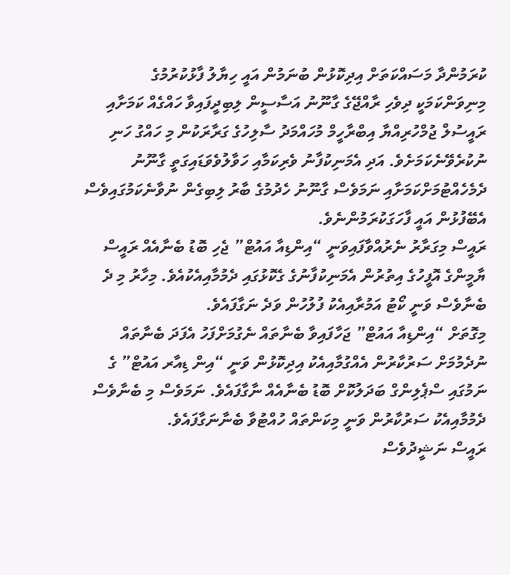ކުރަމުންދާ މަސައްކަތަށް އިދިކޮޅުން ބުނަމުން އައީ ހިޔާލު ފާޅުކުރުމުގެ މިނިވަންކަމަކީ ދިވެހި ރާއްޖޭގެ ގާނޫނު އަސާސީން ލިބިދީފައިވާ ހައްގެއް ކަމަށާއި ރައީސުލް ޖުމްހުރިއްޔާ އިބްރާހީމް މުހައްމަދު ސާލިހުގެ ގަރާރަކުން މި ހައްގު ހަނި ނުކުރެވޭނެކަމަށެވެ. އަދި އެމަނިކުފާނު ވެރިކަމާއި ހަވާލުވެވަޑައިގަތީ ގާނޫނު ދެމެހެއްޓުމަށްކަމަށާއި ނަމަވެސް ގާނޫނު ހެދުމުގެ ބާރު ލިބިގެން ނުވާނެކަމުގައިވެސް އެބޭފުޅުން އައީ ފާހަގަކުރަމުންނެވެ.
ރައީސް މިގަރާރު ނެރުއްވާފައިވަނީ “އިންޑިއާ އައުޓް” ޖެހި ބޮޑު ބެނާއެއް ރައީސް ޔާމީންގެ އޮފީހުގެ އިތުރުން އެމަނިކުފާނުގެ ގެކޮޅުގައި ދެމުމާއިއެކުއެވެ. މިހާރު މި ދެ ބެނާވެސް ވަނީ ކޯޓު އަމުރާއިއެކު ފުލުހުން ވަދެ ނަގާފައެވެ.
މިގޮތަށް “އިންޑިއާ އައުޓް” ޖަހާފައިވާ ބެނާތައް ނެގުމަށްފަހު އެފަދަ ބެނާތައް ނުދެމުމަށް ސަރުކާރުން އެއްގުމާއިއެކު އިދިކޮޅުން ވަނީ “އިން ޑިއާރ އައުޓް” ގެ ނަމުގައި ސްޕެލިންގް ބަދަލުކޮށް ބޮޑު ބެނާއެއް ނާގާފައެވެ. ނަމަވެސް މި ބެނާވެސް ދެމުމާއިއެކު ސަރުކާރުން ވަނީ މިކަންތައް ހުއްޓުވާ ބެނާނަގާފައެވެ.
ރައީސް ނަޝީދުވެސް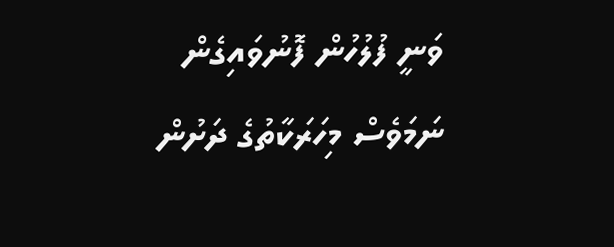ވަނީ ފުލުހުން ފޮނުވައިގެން ނަމަވެސް މިހަރަކާތުގެ ދަށުން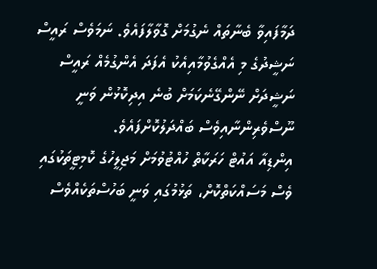ދަމާފައިވާ ބެނާތައް ނެގުމަށް ގޮވާލާފައެވެ. ނަމަވެސް ރައީސް ނަޝީދުގެ މި އެއްގެވުމާއިއެކު އެފަދަ އެންގުމެއް ރައީސް ނަޝީދަށް ނޭންގޭނެކަމަށް ބުނެ އިދިކޮޅުން ވަނީ ނޫސްވެރިންނާއިވެސް ބައްދަލުކޮށްފައެވެ.
އިންޑިއާ އައުޓް ހަރަކާތް ހުއްޓުވުމަށް މަޖިލީހުގެ ކޮމިޓީތަކުގައި ވެސް މަސައްކަތްކޮށް، ތަޅުމުގައި ވަނީ ބަހުސްތަކެއްވެސް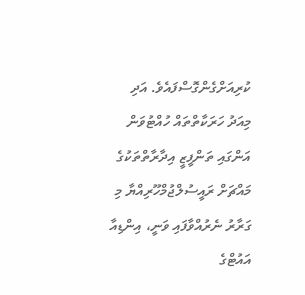ކުރިއަށްގެންގޮސްފައެވެ. އަދި މިއަދު ހަރަކާތްތައް ހުއްޓުވަން އަންގައި ތަންފީޒީ އިދާރާތްތަކުގެ މައްޗަށް ރައީސުލްޖުމްހޫރިއްޔާ މި ގަރާރު ނެރުއްވާފައި ވަނީ، އިންޑިއާ އައުޓްގެ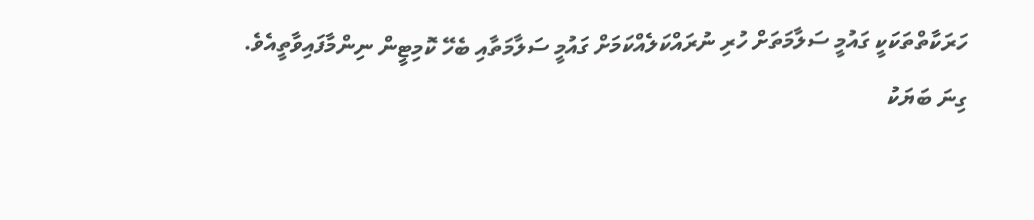ހަރަކާތްތަކަކީ ގައުމީ ސަލާމަތަށް ހުރި ނުރައްކަލެއްކަމަށް ގައުމީ ސަލާމަތާއި ބެހޭ ކޮމިޓީން ނިންމާފައިވާތީއެވެ.
ގިނަ ބަޔަކު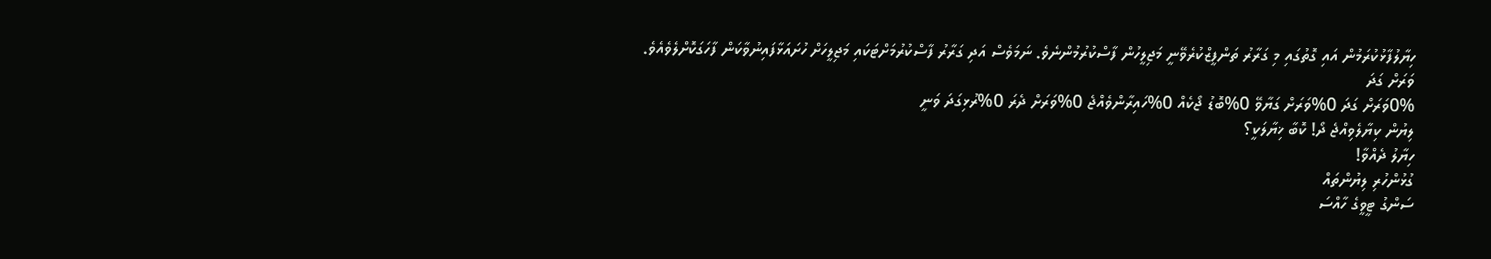ހިޔާލުފާޅުކުރަމުން އައި ގޮތުގައި މި ގަރާރު ތަންފީޒްކުރެވޭނީ މަޖިލީހުން ފާސްކުރުމުންނެވެ. ނަމަވެސް އަދި ގަރާރު ފާސްކުރުމަށްޓަކައި މަޖިލީހަށް ހުށައަޅާފައިނުވާކަން ފާހަގަކޮށްލެވެއެވެ.
ވަރަށް ގަދަ
0%ވަރަށް ގަދަ 0%ވަރަށް ގަޔާވޭ 0%ބޮޑު ޖޯކެއް 0%ހައިރާންވެއްޖެ 0%ވަރަށް ދެރަ 0%ރުޅިގަދަ ވަނީ
ލިޔުން ކިޔާލެވިއްޖެ ދޯ! ކޮބާ ޚިޔާލަކީ؟
ހިޔާލު ދެއްވާ!
ގުޅުންހުރި ލިޔުންތައް
ސަންގު ޓީވީގެ ހާއްސަ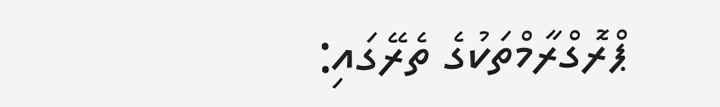ޕްރޮގްރާމްތަކުގެ ތެރޭގައި: